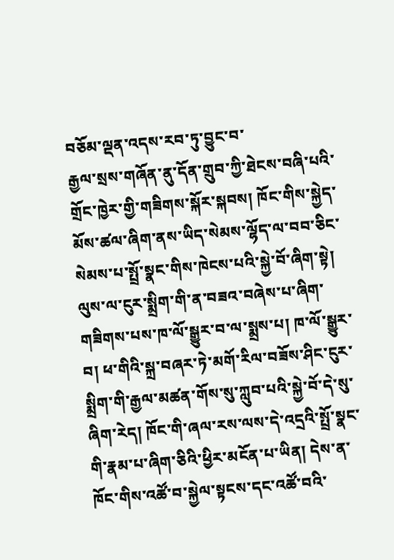བཅོམ་ལྡན་འདས་རབ་ཏུ་བྱུང་བ་
རྒྱལ་སྲས་གཞོན་ནུ་དོན་གྲུབ་ཀྱི་ཐེངས་བཞི་པའི་གྲོང་ཁྱེར་གྱི་གཟིགས་སྐོར་སྐབས། ཁོང་གིས་སྐྱེད་མོས་ཚལ་ཞིག་ནས་ཡིད་སེམས་ལྷོད་ལ་བབ་ཅིང་སེམས་པ་སྤྲོ་སྣང་གིས་ཁེངས་པའི་སྐྱེ་བོ་ཞིག་སྟེ། ལུས་ལ་ངུར་སྨྲིག་གི་ན་བཟའ་བཞེས་པ་ཞིག་གཟིགས་པས་ཁ་ལོ་སྒྱུར་བ་ལ་སྨྲས་པ། ཁ་ལོ་སྒྱུར་བ། ཕ་གིའི་སྐྲ་བཞར་ཏེ་མགོ་རིལ་བཟོས་ཤིང་ངུར་སྨྲིག་གི་རྒྱལ་མཚན་གོས་སུ་ཀླུབ་པའི་སྐྱེ་བོ་དེ་སུ་ཞིག་རེད། ཁོང་གི་ཞལ་རས་ལས་དེ་འདྲའི་སྤྲོ་སྣང་གི་རྣམ་པ་ཞིག་ཅིའི་ཕྱིར་མངོན་པ་ཡིན། དེས་ན་ཁོང་གིས་འཚོ་བ་སྐྱེལ་སྟངས་དང་འཚོ་བའི་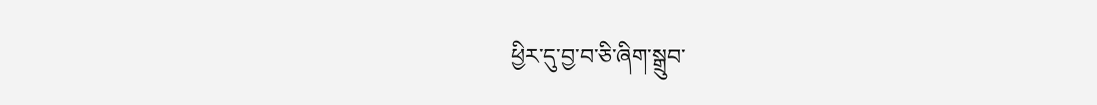ཕྱིར་དུ་བྱ་བ་ཅི་ཞིག་སྒྲུབ་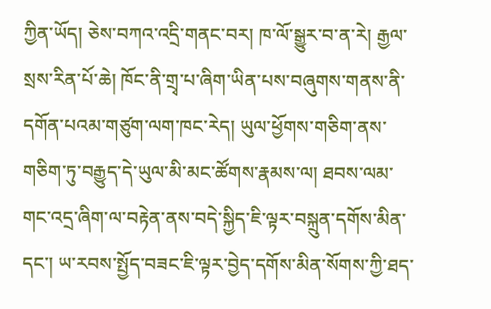ཀྱིན་ཡོད། ཅེས་བཀའ་འདྲི་གནང་བར། ཁ་ལོ་སྒྱུར་བ་ན་རེ། རྒྱལ་སྲས་རིན་པོ་ཆེ། ཁོང་ནི་གྲྭ་པ་ཞིག་ཡིན་པས་བཞུགས་གནས་ནི་དགོན་པའམ་གཙུག་ལག་ཁང་རེད། ཡུལ་ཕྱོགས་གཅིག་ནས་གཅིག་ཏུ་བརྒྱུད་དེ་ཡུལ་མི་མང་ཚོགས་རྣམས་ལ། ཐབས་ལམ་གང་འདྲ་ཞིག་ལ་བརྟེན་ནས་བདེ་སྐྱིད་ཇི་ལྟར་བསྐྲུན་དགོས་མིན་དང་། ཡ་རབས་སྤྱོད་བཟང་ཇི་ལྟར་བྱེད་དགོས་མིན་སོགས་ཀྱི་ཐད་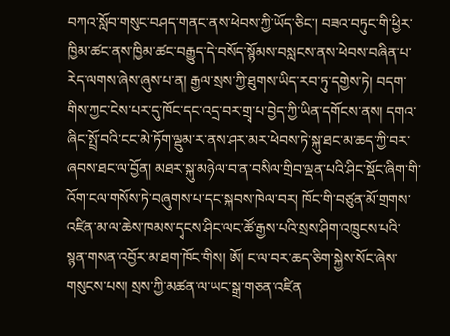བཀའ་སློབ་གསུང་བཤད་གནང་ནས་ཕེབས་ཀྱི་ཡོད་ཅིང་། བཟའ་བཏུང་གི་ཕྱིར་ཁྱིམ་ཚང་ནས་ཁྱིམ་ཚང་བརྒྱུད་དེ་བསོད་སྙོམས་བསླངས་ནས་ཕེབས་བཞིན་པ་རེད་ལགས་ཞེས་ཞུས་པ་ན། རྒྱལ་སྲས་ཀྱི་ཐུགས་ཡིད་རབ་ཏུ་དགྱེས་ཏེ། བདག་གིས་ཀྱང་ངེས་པར་དུ་ཁོང་དང་འདྲ་བར་གྲྭ་པ་བྱེད་ཀྱི་ཡིན་དགོངས་ནས། དགའ་ཞིང་སྤྲོ་བའི་ངང་མེ་ཏོག་ལྡུམ་ར་ནས་ཤར་མར་ཕེབས་ཏེ་སྐུ་ཐང་མ་ཆད་ཀྱི་བར་ཞབས་ཐང་ལ་བྱོན། མཐར་སྐུ་མཉེལ་བ་ན་བསིལ་གྲིབ་ལྡན་པའི་ཤིང་སྡོང་ཞིག་གི་འོག་ངལ་གསོས་ཏེ་བཞུགས་པ་དང་སྐབས་ཁེལ་བར། ཁོང་གི་བཙུན་མོ་གྲགས་འཛིན་མ་ལ་ཆེས་ཁམས་དྭངས་ཤིང་ལང་ཚོ་རྒྱས་པའི་སྲས་ཤིག་འཁྲུངས་པའི་སྙན་གསན་འབྱོར་མ་ཐག་ཁོང་གིས། ཨོ། ང་ལ་བར་ཆད་ཅིག་སྐྱེས་སོང་ཞེས་གསུངས་པས། སྲས་ཀྱི་མཚན་ལ་ཡང་སྒྲ་གཅན་འཛིན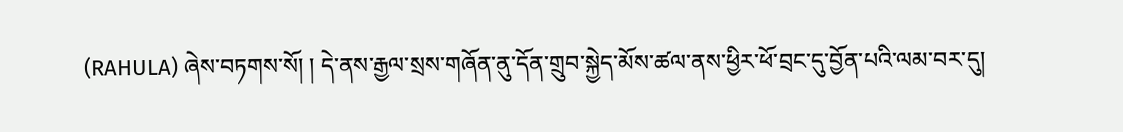(RAHULA) ཞེས་བཏགས་སོ། ། དེ་ནས་རྒྱལ་སྲས་གཞོན་ནུ་དོན་གྲུབ་སྐྱེད་མོས་ཚལ་ནས་ཕྱིར་ཕོ་བྲང་དུ་བྱོན་པའི་ལམ་བར་དུ།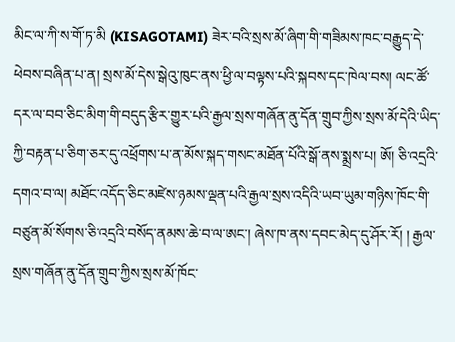མིང་ལ་ཀི་ས་གོ་ཏ་མི (KISAGOTAMI) ཟེར་བའི་སྲས་མོ་ཞིག་གི་གཟིམས་ཁང་བརྒྱུད་དེ་ཕེབས་བཞིན་པ་ན། སྲས་མོ་དེས་སྒེའུ་ཁུང་ནས་ཕྱི་ལ་བལྟས་པའི་སྐབས་དང་ཁེལ་བས། ལང་ཚོ་དར་ལ་བབ་ཅིང་མིག་གི་བདུད་རྩིར་གྱུར་པའི་རྒྱལ་སྲས་གཞོན་ནུ་དོན་གྲུབ་ཀྱིས་སྲས་མོ་དེའི་ཡིད་ཀྱི་བརྟན་པ་ཅིག་ཅར་དུ་འཕྲོགས་པ་ན་མོས་སྐད་གསང་མཐོན་པོའི་སྒོ་ནས་སྨྲས་པ། ཨོ། ཅི་འདྲའི་དགའ་བ་ལ། མཐོང་འདོད་ཅིང་མཛེས་ཉམས་ལྡན་པའི་རྒྱལ་སྲས་འདིའི་ཡབ་ཡུམ་གཉིས་ཁོང་གི་བཙུན་མོ་སོགས་ཅི་འདྲའི་བསོད་ནམས་ཆེ་བ་ལ་ཨང་། ཞེས་ཁ་ནས་དབང་མེད་དུ་ཤོར་རོ། ། རྒྱལ་སྲས་གཞོན་ནུ་དོན་གྲུབ་ཀྱིས་སྲས་མོ་ཁོང་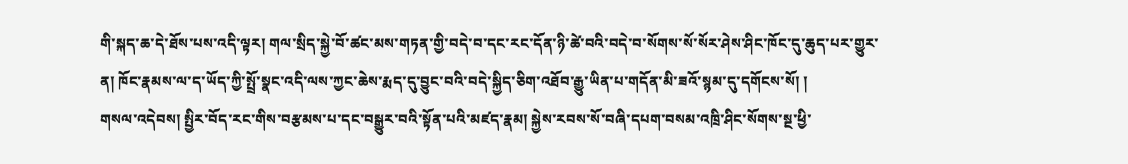གི་སྐད་ཆ་དེ་ཐོས་པས་འདི་ལྟར། གལ་སྲིད་སྐྱེ་བོ་ཚང་མས་གཏན་གྱི་བདེ་བ་དང་རང་དོན་ཉི་ཚེ་བའི་བདེ་བ་སོགས་སོ་སོར་ཤེས་ཤིང་ཁོང་དུ་ཆུད་པར་གྱུར་ན། ཁོང་རྣམས་ལ་ད་ཡོད་ཀྱི་སྤྲོ་སྣང་འདི་ལས་ཀྱང་ཆེས་རྨད་དུ་བྱུང་བའི་བདེ་སྐྱིད་ཅིག་འཐོབ་རྒྱུ་ཡིན་པ་གདོན་མི་ཟའོ་སྙམ་དུ་དགོངས་སོ། །
གསལ་འདེབས། སྤྱིར་བོད་རང་གིས་བརྩམས་པ་དང་བསྒྱུར་བའི་སྟོན་པའི་མཛད་རྣམ། སྐྱེས་རབས་སོ་བཞི་དཔག་བསམ་འཁྲི་ཤིང་སོགས་སྔ་ཕྱི་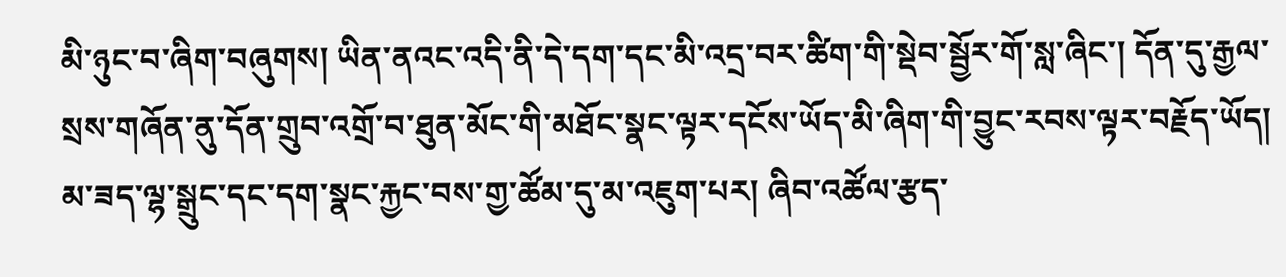མི་ཉུང་བ་ཞིག་བཞུགས། ཡིན་ནའང་འདི་ནི་དེ་དག་དང་མི་འདྲ་བར་ཚིག་གི་སྡེབ་སྦྱོར་གོ་སླ་ཞིང་། དོན་དུ་རྒྱལ་སྲས་གཞོན་ནུ་དོན་གྲུབ་འགྲོ་བ་ཐུན་མོང་གི་མཐོང་སྣང་ལྟར་དངོས་ཡོད་མི་ཞིག་གི་བྱུང་རབས་ལྟར་བརྗོད་ཡོད། མ་ཟད་ལྷ་སྒྲུང་དང་དག་སྣང་རྐྱང་བས་གྱ་ཚོམ་དུ་མ་འཇུག་པར། ཞིབ་འཚོལ་རྩད་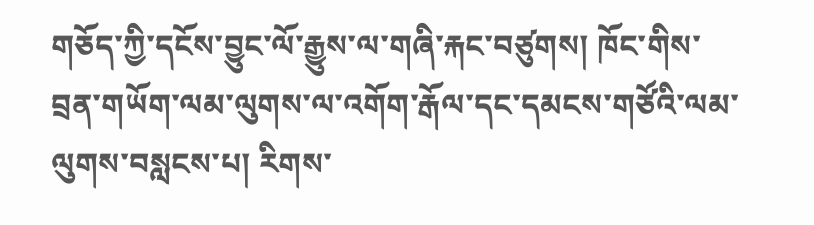གཅོད་ཀྱི་དངོས་བྱུང་ལོ་རྒྱུས་ལ་གཞི་རྐང་བཙུགས། ཁོང་གིས་བྲན་གཡོག་ལམ་ལུགས་ལ་འགོག་རྒོལ་དང་དམངས་གཙོའི་ལམ་ལུགས་བསླངས་པ། རིགས་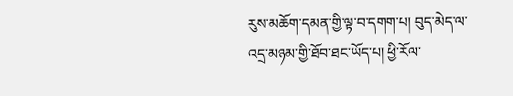རུས་མཆོག་དམན་གྱི་ལྟ་བ་དགག་པ། བུད་མེད་ལ་འདྲ་མཉམ་གྱི་ཐོབ་ཐང་ཡོད་པ། ཕྱི་རོལ་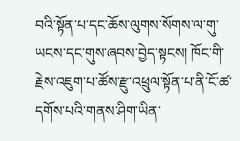བའི་སྟོན་པ་དང་ཆོས་ལུགས་སོགས་ལ་གུ་ཡངས་དང་གུས་ཞབས་བྱེད་སྟངས། ཁོང་གི་རྗེས་འཇུག་པ་ཚོས་རྫུ་འཕྲུལ་སྟོན་པ་ནི་ངོ་ཚ་དགོས་པའི་གནས་ཤིག་ཡིན་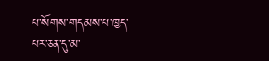པ་སོགས་གདམས་པ་ཁྱད་པར་ཅན་དུ་མ་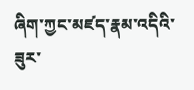ཞིག་ཀྱང་མཛད་རྣམ་འདིའི་ཟུར་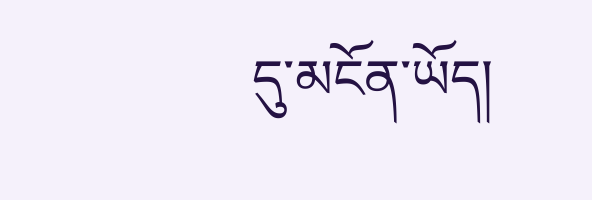དུ་མངོན་ཡོད།